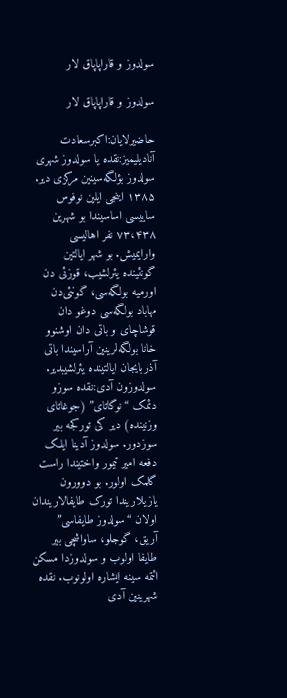سولدوز و قاراپاپاق لار

سولدوز و قاراپاپاق لار

حاضیرلایان:اکبرسعادت
آنادیلیمیز:نقده یا سولدوز شهری سولدوز بؤلگه‌سینین مرکزی دیر. ۱۳۸۵ اینجی ایلین نوفوس ساییسی اساسیندا بو شهرین ۷۳،۴۳۸ نفر اهالیسی وارایمیش. بو شهر ایالتین گونئینده یئرلشیب، قوزئی دن اورمیه بولگه‌سی، گونئی‌دن مهاباد بولگه‌سی دوغو دان قوشاچای و باتی دان اوشنوو خانا بولگه‌لرینین آراسیندا باتی آذربایجان ایالتینده یئرلشیبدیر.
سولدوزون آدی:نقده سوزو دئمک “نوگاتای” (جوغاتای وزنینده) دیر کی تورکجه بیر سوزدور. سولدوز آدینا ایلک دفعه امیر تیمور واختیندا راست گلمک اولور. بو دوورون یازیلاریندا تورک طایفالاریندان اولان “سولدوز طایفاسی” آریق، گوجلو، ساواشچی بیر طایفا اولوب و سولدوزدا مسکن ائتمه سینه ایشاره اولونوب. نقده شهرینین آدی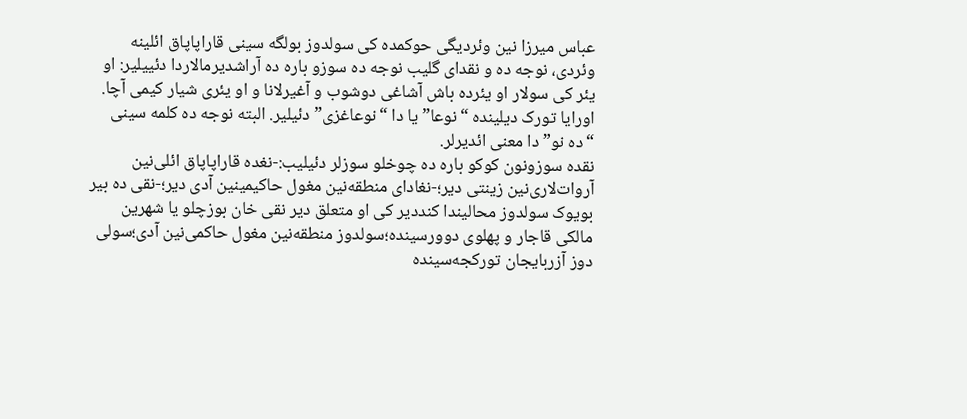عباس میرزا نین وئردیگی حوکمده کی سولدوز بولگه سینی قاراپاپاق ائلینه وئردی، نوجه ده و نقدای گلیب نوجه ده سوزو باره ده آراشدیرمالاردا دئییلیر: او یئر کی سولار او یئرده باش آشاغی دوشوب و آغیرلانا و او یئری شیار کیمی آچا. اورایا تورک دیلینده “نوعا” یا دا “نوعاغزی” دئیلیر. البته نوجه ده کلمه سینی “ده نو” دا معنی ائدیرلر.
نقده سوزونون کوکو باره ده چوخلو سوزلر دئیلیب:-نغده قاراپاپاق ائلی‌نین آروات‌لاری‌نین زینتی دیر؛-نغادای منطقه‌نین مغول حاکیمینین آدی دیر؛-نقی ده بیر بویوک سولدوز محالیندا کنددیر کی او متعلق دیر نقی خان بوزچلو یا شهرین مالکی قاجار و پهلوی دوورسینده؛سولدوز منطقه‌نین مغول حاکمی‌نین آدی؛سولی دوز آزربایجان تورکجه‌سینده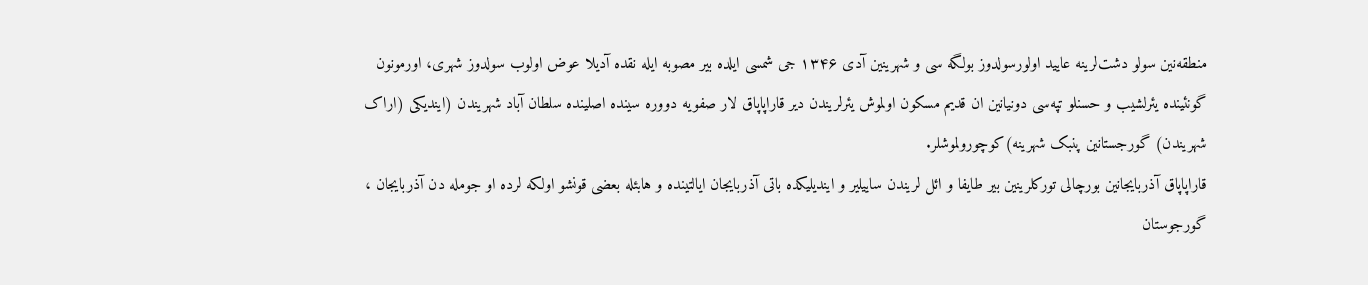منطقه‌نین سولو دشت‌لرینه عایید اولورسولدوز بولگه سی و شهرینین آدی ۱۳۴۶ جی شمسی ایلده بیر مصوبه ایله نقده آدیلا عوض اولوب سولدوز شهری، اورمونون گونئینده یئرلشیب و حسنلو تپه‌سی دونیانین ان قدیم مسکون اولموش یئرلریندن دیر قاراپاپاق لار صفویه دووره سینده اصلینده سلطان آباد شهریندن (ایندیکی (اراک شهریندن) گورجستانین پنبک شهرینه)کوچورولموشلر.
قاراپاپاق آذربایجانین بورچالی تورکلرینین بیر طایفا و ائل لریندن ساییلیر و ایندیلیکده باتی آذربایجان ایالتینده و هابئله بعضی قونشو اولکه لرده او جومله دن آذربایجان ، گورجوستان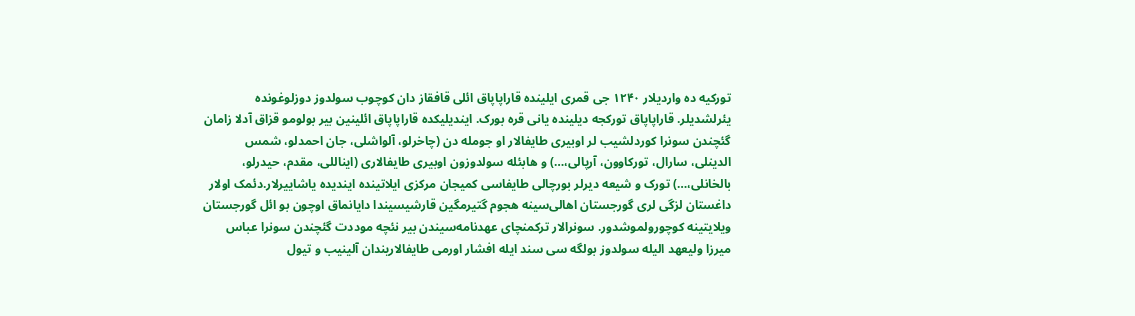تورکیه ده واردیلار ۱۲۴۰ جی قمری ایلینده قاراپاپاق ائلی قافقاز دان کوچوب سولدوز دوزلوغونده یئرلشدیلر. قاراپاپاق تورکجه دیلینده یانی قره بورک. ایندیلیکده قاراپاپاق ائلینین بیر بولومو قزاق آدلا زامان گئچندن سونرا کوردلشیب لر اوبیری طایفالار او جومله دن (چاخرلو، آلواشلی، جان احمدلو، شمس الدینلی، سارال، تورکاوون، آرپالی،…) و هابئله سولدوزون اوبیری طایفالاری (ایناللی، مقدم، حیدرلو، بالخانلی،…) تورک و شیعه دیرلر بورچالی طایفاسی کمیجان مرکزی ایلاتینده ایندیده یاشاییرلار.دئمک اولار داغستان لزگی لری گورجستان اهالی‌سینه هجوم گتیرمگین قارشیسیندا دایانماق اوچون بو ائل گورجستان ویلایتینه کوچورولموشدور. سونرالار ترکمنچای عهدنامه‌سیندن بیر نئچه موددت گئچندن سونرا عباس میرزا ولیعهد الیله سولدوز بولگه سی سند ایله افشار اورمی طایفالاریندان آلینیب و تیول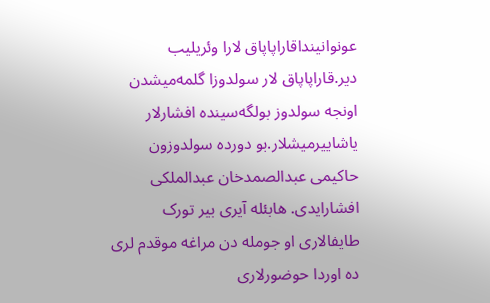عونوانینداقاراپاپاق لارا وئریلیب دیر.قاراپاپاق لار سولدوزا گلمه‌میشدن اونجه سولدوز بولگه‌سینده افشارلار یاشاییرمیشلار.بو دورده سولدوزون حاکیمی عبدالصمدخان عبدالملکی افشارایدی. هابئله آیری بیر تورک طایفالاری او جومله دن مراغه موقدم لری ده اوردا حوضورلاری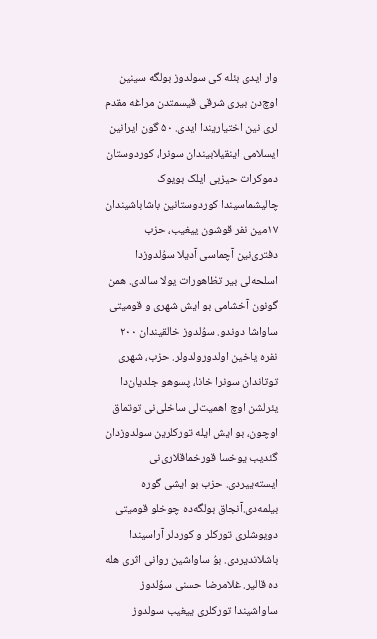وار ایدی بئله کی سولدوز بولگه سینین اوچ‌دن بیری شرقی قیسمتدن مراغه مقدم لری نین اختیاریندا ایدی. ۵۰ گون ایرانین ایسلامی اینقیلابیندان سونرا، کوردوستان دموکرات حیزبی ایلک بویوک چالیشماسیندا کوردوستانین باشاباشیندان ۱۷مین نفر قوشون ییغیب، حزب دفتری‌نین آچماسی آدیلا سوُلدوزدا اسلحه‌لی بیر تظاهورات یولا سالدی. همن گونون آخشامی بو ایش شهری و قومیتی ساواشا دوندو. سوُلدوز خالقیندان ۲۰۰ نفره یاخین اولدورولدولر. حزب، شهری توتاندان سونرا خانا، پسوهو جلدیان‌دا یئرلشن اوچ اهمیت‌لی ساخلی‌نی توتماق اوچون، بو ایش ایله تورکلرین سولدوزدان گئدیب یوخسا قورخماقلاری‌نی ایسته‌ییردی. حزب بو ایشی گوره بیلمه‌دی.آنجاق بولگه‌ده چوخلو قومیتی دویوشلری تورکلر و کوردلر آراسیندا باشلاندیردی. بوُ ساواشین روانی اثری هله ده قالیر. غلامرضا حسنی سوُلدوز ساواشیندا تورکلری ییغیب سولدوز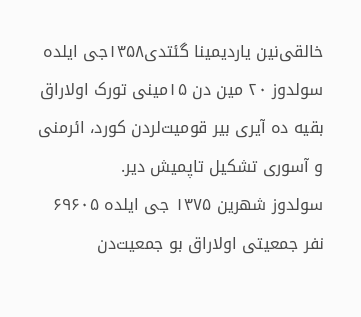خالقی‌نین یاردیمینا گئتدی۱۳۵۸جی ایلده سولدوز ۲۰ مین دن ۱۵مینی تورک اولاراق بقیه ده آیری بیر قومیت‌لردن کورد، ائرمنی و آسوری تشکیل تاپمیش دیر.
سولدوز شهرین ۱۳۷۵ جی ایلده ۶۹۶۰۵ نفر جمعیتی اولاراق بو جمعیت‌دن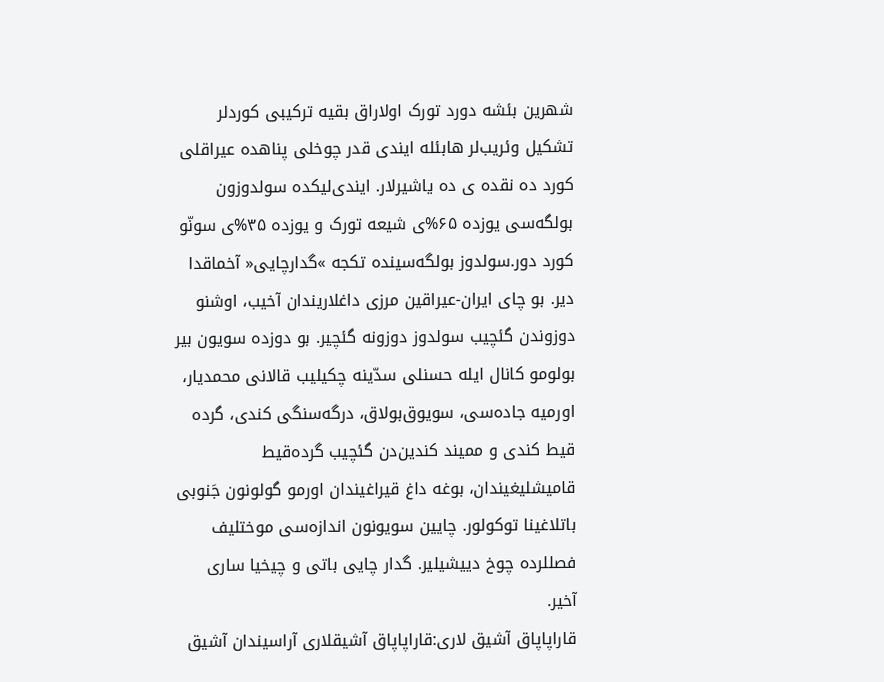شهرین بئشه دورد تورک اولاراق بقیه ترکیبی کوردلر تشکیل وئریب‌لر هابئله ایندی قدر چوخلی پناهده عیراقلی کورد ده نقده ی ده یاشیرلار. ایندی‌لیکده سولدوزون بولگه‌سی یوزده ۶۵%ی شیعه تورک و یوزده ۳۵%ی سونّو کورد دور.سولدوز بولگه‌سینده تکجه »گدارچایی« آخماقدا دیر. بو چای ایران-عیراقین مرزی داغلاریندان آخیب، اوشنو دوزوندن گئچیب سولدوز دوزونه گئچیر. بو دوزده سویون بیر بولومو کانال ایله حسنلی سدّینه چکیلیب قالانی محمدیار، اورمیه جاده‌سی، سویوق‌بولاق، درگه‌سنگی کندی، گرده قیط کندی و ممیند کندین‌دن گئچیب گرده‌قیط قامیشلیغیندان، بوغه داغ قیراغیندان اورمو گولونون جَنوبی باتلاغینا توکولور. چایین سویونون اندازه‌سی موختلیف فصللرده چوخ دییشیلیر. گدار چایی باتی و چیخیا ساری آخیر.
قاراپاپاق آشیق لاری:قاراپاپاق آشیقلاری آراسیندان آشیق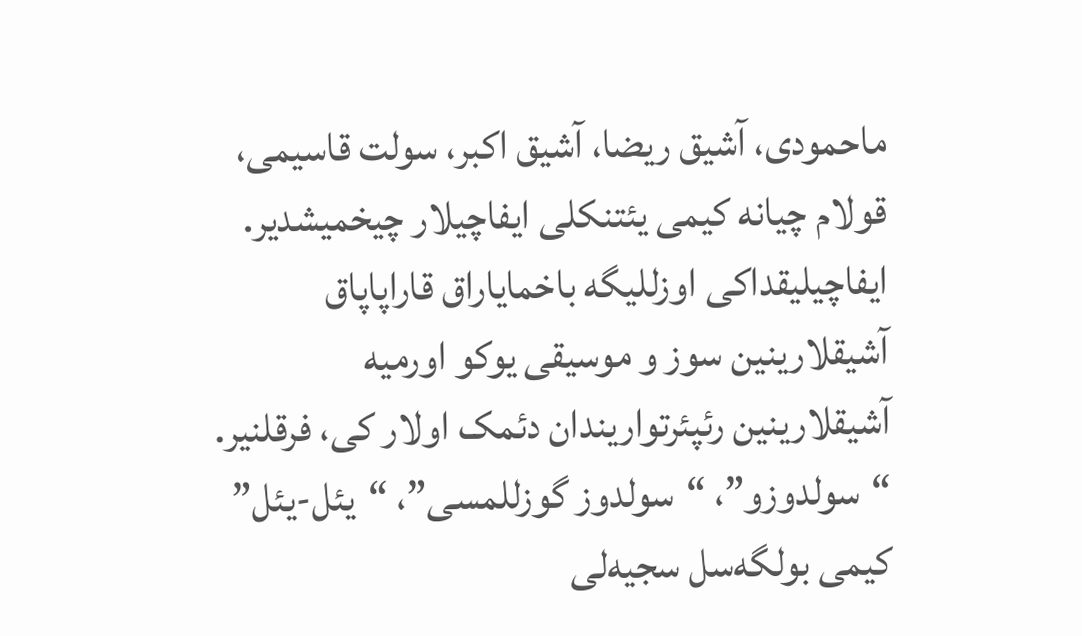ماحمودی، آشیق ریضا، آشیق اکبر، سولت قاسیمی، قولام چیانه کیمی یئتنکلی ایفاچیلار چیخمیشدیر. ایفاچیلیقداکی اوزللیگه باخمایاراق قاراپاپاق آشیقلارینین سوز و موسیقی یوکو اورمیه آشیقلارینین رئپئرتواریندان دئمک اولار کی، فرقلنیر. “سولدوزو”، “سولدوز گوزللمسی”، “یئل-یئل” کیمی بولگه‌سل سجیه‌لی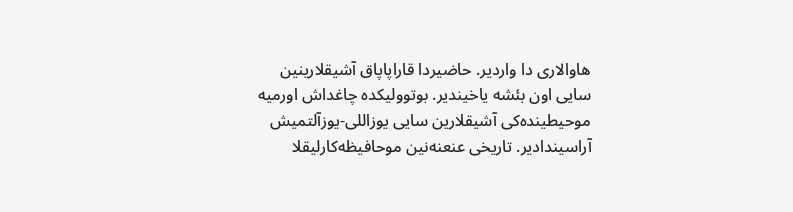هاوالاری دا واردیر. حاضیردا قاراپاپاق آشیقلارینین سایی اون بئشه یاخیندیر. بوتوولیکده چاغداش اورمیه موحیطینده‌کی آشیقلارین سایی یوزاللی-یوزآلتمیش آراسیندادیر. تاریخی عنعنه‌نین موحافیظه‌کارلیقلا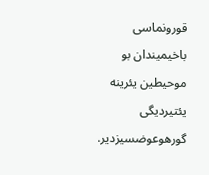قورونماسی باخیمیندان بو موحیطین یئرینه یئتیردیگی گورهوعوضسیزدیر.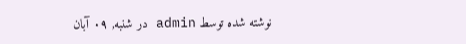نوشته شده توسط admin در شنبه, ۰۹ آبان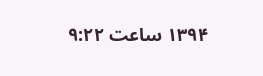۱۳۹۴ ساعت ۹:۲۲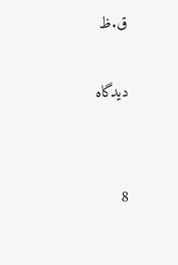ق.ظ

دیدگاه


8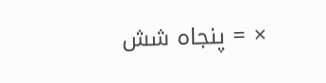× = پنجاه شش